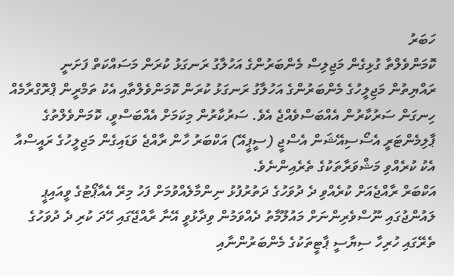ހަބަރު
ކޮމަންވެލްތާ ގުޅިގެން މަޖިލިސް މެންބަރުންގެ އަހުލާގު ރަނގަޅު ކުރަން މަސައްކަތް ފަށަނީ
ރައްޔިތުން މަޖިލީހުގެ މެންބަރުންގެ އަހުލާގު ރަނގަޅު ކުރަން ކޮމަންވެލްތާއި އެކު ތަމްރީން ޕްރޮގްރާމެއް ހިނގަން ސަރުކާރުން އެއްބަސްވެއްޖެ އެވެ. ސަރުކާރުން މިކަމަށް އެއްބަސްވީ، ކޮމަންވެލްތުގެ ޕާލިމެންޓަރީ އެސޯސިއޭޝަން އެސްޖީ (ސީޕީއޭ) އަކްބަރު ހާން ރާއްޖެ ވަޑައިގެން މަޖިލީހުގެ ރައީސްއާ އެކު ކުރެއްވި މަޝްވަރާތަކުގެ ތެރެއިންނެވެ.
އަކްބަރް ރާއްޖެއަށް ކުރެއްވި ދެ ދުވަހުގެ ދަތުރުފުޅު ނިންމާލެއްވުމަށް ފަހު މިރޭ އެއާޕޯޓުގެ ވީއައިޕީ ލައުންޖުގައި ނޫސްވެރިންނަށް މައުލޫމާތު ދެއްވަމުން ވިދާޅުވީ އޭނާ ރާއްޖޭގައި ހޭދަ ކުރި ދެ ދުވަހުގެ ތެރޭގައި ހުރިހާ ސިޔާސީ ޕާޓީތަކުގެ މެންބަރުންނާއި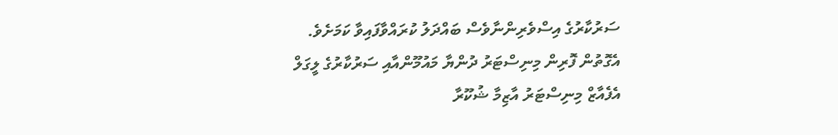ސަރުކާރުގެ އިސްވެރިންނާވެސް ބައްދަލު ކުރައްވާފައިވާ ކަމަށެވެ. އެގޮތުން ފޮރިން މިނިސްޓަރު ދުންޔާ މައުމޫންއާއި ސަރުކާރުގެ ލީގަލް އެފެއާޒް މިނިސްޓަރު އާޒިމާ ޝުކޫރާ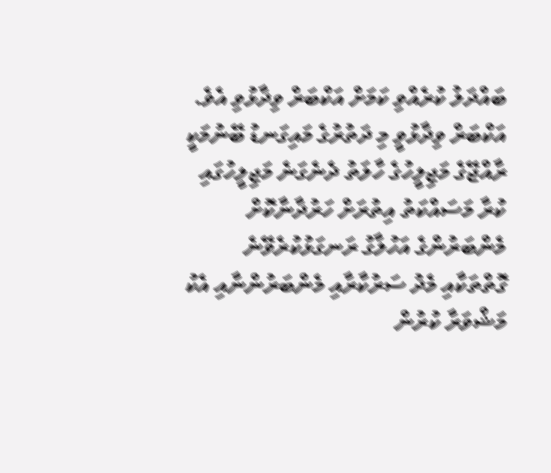ބައްދަލު ކުރެއްވި ކަމަށް އަކްބަރް ވިދާޅުވި އެވެ.
އަކްބަރް ވިދާޅުވީ މި ދަތުރުގެ މައިގަނޑު ބޭނުމަކީ ރާއްޖޭގެ މަޖިލީހުގެ ހާލަތު ދެނެގަނެ މަޖިލީހުގައި ކުރާ މަސައްކަތު އިތުރަށް ހަރުދާނާކޮށް މެންބަރުންގެ އަހުލާގު ރަނގަޅުކުރެވޭނެ ގޮތްތަކާއި މެދު ސަރުކާރާއި މެންބަރުންނާއި އެކު މަޝްވަރާ ކުރުން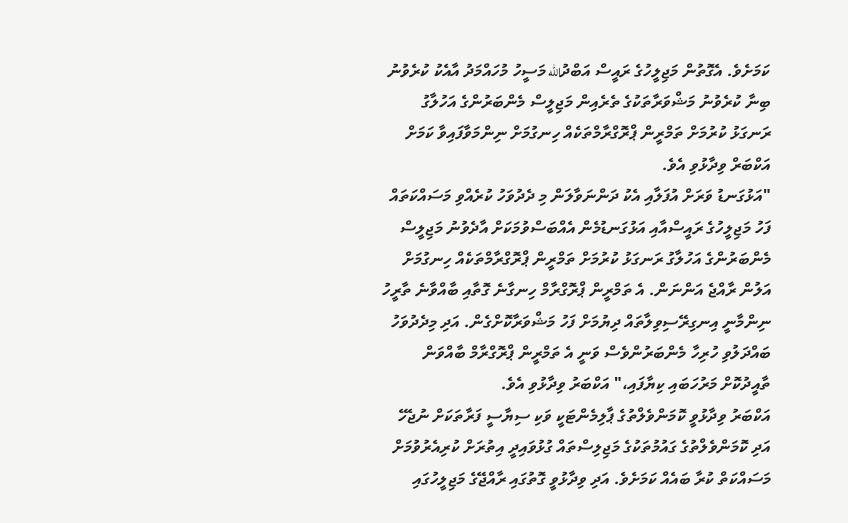ކަމަށެވެ. އެގޮތުން މަޖިލީހުގެ ރައީސް އަބްދުالله މަސީހު މުހައްމަދު އާއެކު ކުރެވުނު ބިނާ ކުރެވުނު މަޝްވަރާތަކުގެ ތެރެއިން މަޖިލީސް މެންބަރުންގެ އަހުލާގު ރަނގަޅު ކުރުމަށް ތަމްރީން ޕްރޮގްރާމްތަކެއް ހިނގުމަށް ނިންމަވާފައިވާ ކަމަށް އަކްބަރް ވިދާޅުވި އެވެ.
"އަޅުގަނޑު ވަރަށް އުފަލާއި އެކު ދަންނަވާލަން މި ދެދުވަހު ކުރެއްވި މަސައްކަތައް ފަހު މަޖިލީހުގެ ރައީސްއާއި އަޅުގަނޑުމެން އެއްބަސްވުމަކަށް އާދެވުނު މަޖިލީސް މެންބަރުންގެ އަހުލާގު ރަނގަޅު ކުރުމަށް ތަމްރީން ޕްރޮގްރާމްތަކެއް ހިނގުމަށް އަލުން ރާއްޖެ އަންނަން. އެ ތަމްރީން ޕްރޮގްރާމް ހިނގާނެ ގޮތާއި ބާއްވާނެ ތާރީހު ނިންމާނީ އިނގިރޭސިވިލާތައް ދިޔުމަށް ފަހު މަޝްވަރާކޮށްގެން. އަދި މިދެދުވަހު ބައްދަލުވި ހުރިހާ މެންބަރުންވެސް ވަނީ އެ ތަމްރީން ޕްރޮގްރާމް ބާއްވަން ތާއީދުކޮށް މަރުހަބައި ކިޔާފައި،" އަކްބަރު ވިދާޅުވި އެވެ.
އަކްބަރު ވިދާޅުވީ ކޮމަންވެލްތުގެ ޕާލިމެންޓަކީ ވަކި ސިޔާސީ ފަރާތަކަށް ނުޖެހޭ އަދި ކޮމަންވެލްތުގެ ގައުމުތަކުގެ މަޖިލިސްތައް ގުޅުވައިދީ އިތުރަށް ކުރިއެރުވުމަށް މަސައްކަތް ކުރާ ބައެއް ކަމަށެވެ. އަދި ވިދާޅުވީ ގޮތުގައި ރާއްޖޭގެ މަޖިލީހުގައި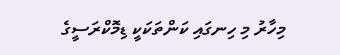މިހާރު މި ހިނގައި ކަންތަކަކީ ޑިމޮކްރަސީގެ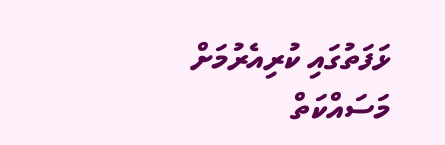ޅަފަތުގައި ކުރިއެރުމަށް މަސައްކަތް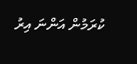ކުރަމުން އަންނަ އިރު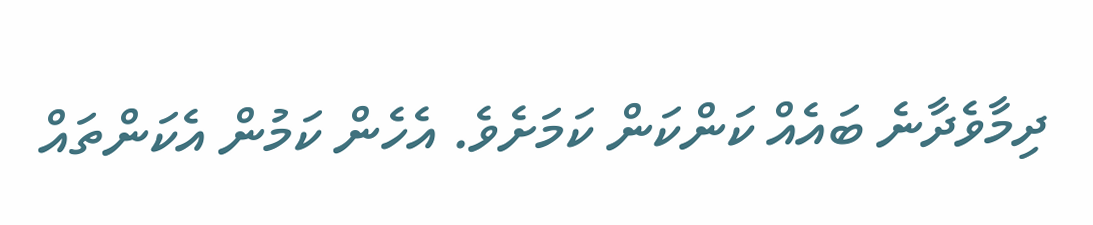ދިމާވެދާނެ ބައެއް ކަންކަން ކަމަށެވެ. އެހެން ކަމުން އެކަންތައް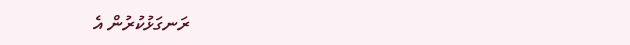ރަނގަޅުކުރުން އެ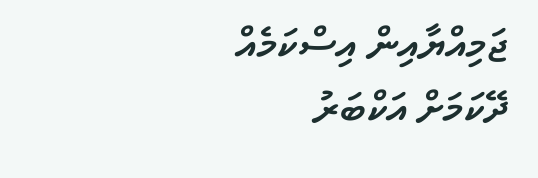ޖަމިއްޔާއިން އިސްކަމެއް ދޭކަމަށް އަކްބަރު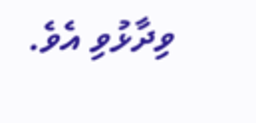ވިދާޅުވި އެވެ.